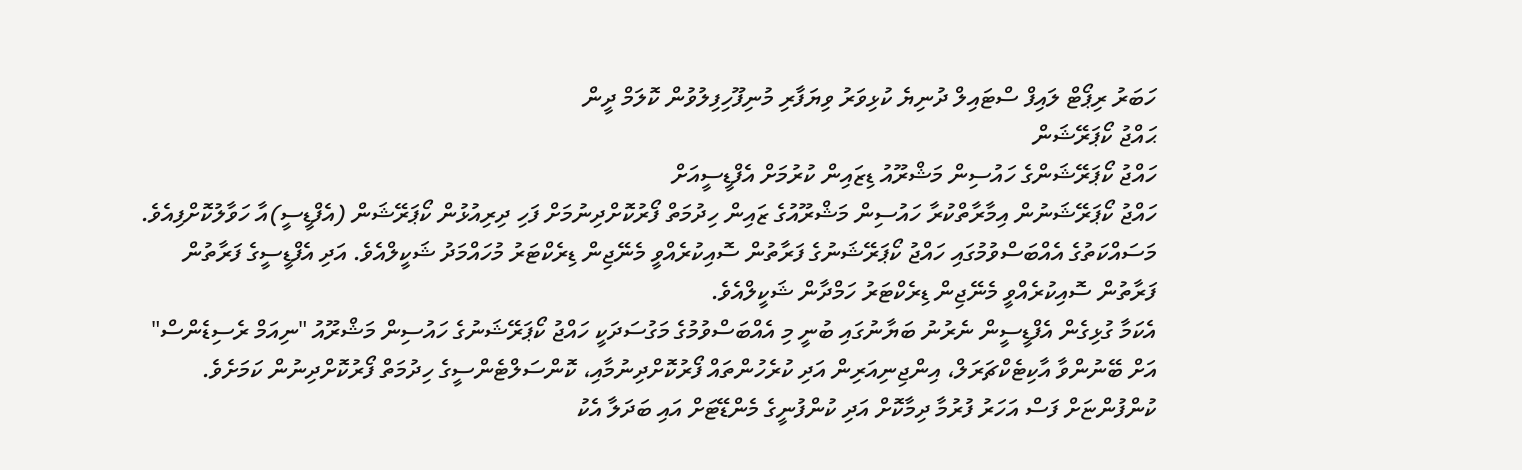ހަބަރު ރިޕޯޓް ލައިފް ސްޓައިލް ދުނިޔެ ކުޅިވަރު ވިޔަފާރި މުނިފޫހިފިލުވުން ކޮލަމް ދީން
ޙައްޖު ކޯޕަރޭޝަން
ހައްޖު ކޯޕަރޭޝަންގެ ހައުސިން މަޝްރޫއު ޑިޒައިން ކުރުމަށް އެފްޑީސީއަށް
ހައްޖު ކޯޕަރޭޝަނުން އިމާރާތްކުރާ ހައުސިން މަޝްރޫއުގެ ޒައިން ހިދުމަތް ފޯރުކޮށްދިނުމަށް ފަހި ދިރިއުޅުން ކޯޕަރޭޝަން (އެފްޑީސީ)އާ ހަވާލުކޮށްފިއެވެ.
މަސައްކަތުގެ އެއްބަސްވުމުގައި ހައްޖު ކޯޕަރޭޝަނުގެ ފަރާތުން ސޮއިކުރެއްވީ މެނޭޖިން ޑިރެކްޓަރު މުހައްމަދު ޝަކީލްއެވެ. އަދި އެފްޑީސީގެ ފަރާތުން ފަރާތުން ސޮއިކުރެއްވީ މެނޭޖިން ޑިރެކްޓަރު ހަމްދާން ޝަކީލްއެވެ.
އެކަމާ ގުޅިގެން އެފްޑީސީން ނެރުނު ބަޔާނުގައި ބުނީ މި އެއްބަސްވުމުގެ މަގުސަދަކީ ހައްޖު ކޯޕަރޭޝަނުގެ ހައުސިން މަޝްރޫއު "ނިއަމް ރެސިޑެންސް" އަށް ބޭނުންވާ އާކިޓެކްޗަރަލް، އިންޖިނިއަރިން އަދި ކުރެހުންތައް ފޯރުކޮށްދިނުމާއި، ކޮންސަލްޓެންސީގެ ހިދުމަތް ފޯރުކޮށްދިނުން ކަމަށެވެ.
ކުންފުންޏަށް ފަސް އަހަރު ފުރުމާ ދިމާކޮށް އަދި ކުންފުނީގެ މެންޑޭޓަށް އައި ބަދަލާ އެކު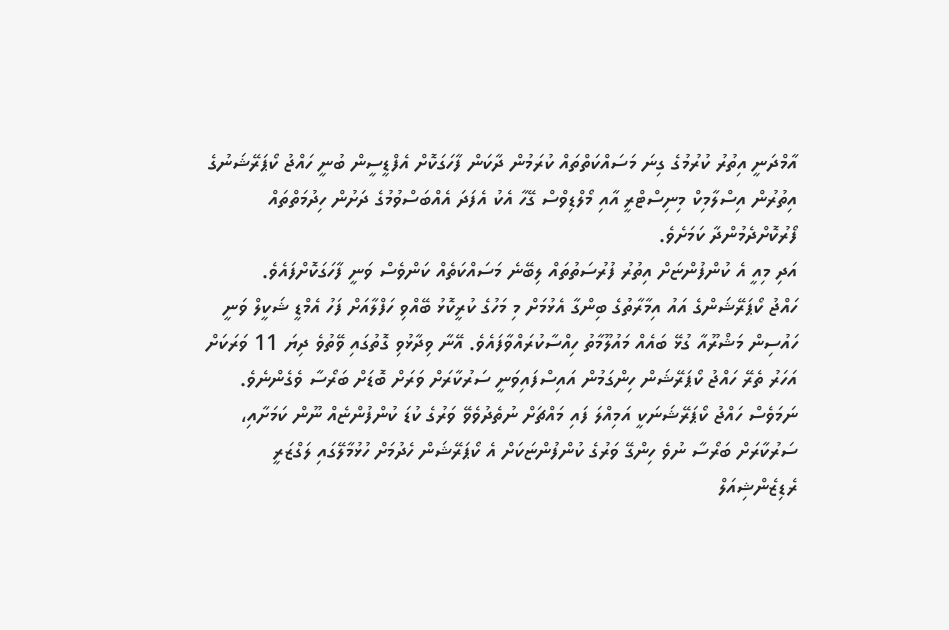އާމްދަނީ އިތުރު ކުރުމުގެ ގިނަ މަސައްކަތްތައް ކުރަމުން ދާކަން ފާހަގަކޮށް އެފްޑީސީން ބުނީ ހައްޖު ކޯޕަރޭޝަނުގެ އިތުރުން އިސްލާމިކް މިނިސްޓްރީ އާއި މޯލްޑިވްސް ގޭހާ އެކު އެފަދަ އެއްބަސްވުމުގެ ދަށުން ހިދުމަތްތައް ފޯރުކޮށްދެމުންދާ ކަމަށެވެ.
އަދި މިއީ އެ ކުންފުންޏަށް އިތުރު ފުރުސަތުތައް ލިބޭނެ މަސައްކަތެއް ކަންވެސް ވަނީ ފާހަގަކޮށްފައެވެ.
ހައްޖު ކޯޕަރޭޝަންގެ އައު އިމާރާތުގެ ބިންގާ އެޅުމަށް މި މަހުގެ ކުރީކޮޅު ބޭއްވި ހަފްލާއަށް ފަހު އެމްޑީ ޝަކީލް ވަނީ ހައުސިން މަޝްރޫއާ ގުޅޭ ބައެއް މައުލޫމާތު ހިއްސާކުރައްވާފައެވެ. އޭނާ ވިދާޅުވި ގޮތުގައި ވޭތުވެ ދިޔަ 11 ވަރަކަށް އަހަރު ތެރޭ ހައްޖު ކޯޕަރޭޝަން ހިންގަމުން އައިސްފައިވަނީ ސަރުކާރަށް ވަރަށް ބޮޑަށް ބަރޯސާ ވެގެންނެވެ.
ނަމަވެސް ހައްޖު ކޯޕަރޭޝަނަކީ އަމިއްލަ ފައި މައްޗަށް ނުތެދުވެވޭ ވަރުގެ ކުޑަ ކުންފުންޏެއް ނޫން ކަމަށާއި، ސަރުކާރަށް ބަރޯސާ ނުވެ ހިންގޭ ވަރުގެ ކުންފުންޏަކަށް އެ ކޯޕަރޭޝަން ހެދުމަށް ހުޅުމާލޭގައި ލަގްޒަރީ ރެޑިޒެންޝިއަލް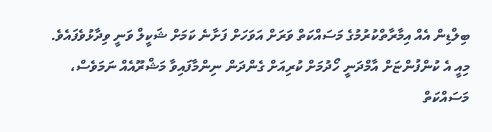ބިލްޑިން އެއް އިމާރާތްކުރުމުގެ މަސައްކަތް ވަރަށް އަވަހަށް ފަށާނެ ކަމަށް ޝަކީލް ވަނީ ވިދާޅުވެފައެވެ.
މިއީ އެ ކުންފުންޏަށް އާމްދަނީ ހޯދުމަށް ކުރިއަށް ގެންދަން ނިންމާފައިވާ މަޝްރޫއެއް ނަމަވެސް، މަސައްކަތް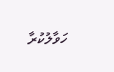ހަވާލުކުރާ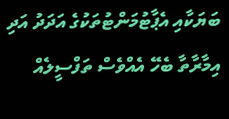ބަޔަކާއި އެޕާޓުމަންޓުތަކުގެ އަދަދު އަދި އިމާރާތާ ބެހޭ އެއްވެސް ތަފްސީލެއް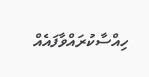ހިއްސާކުރައްވާފައެއް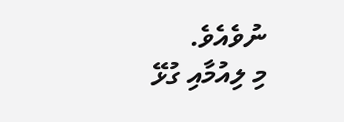ނުވެއެވެ.
މި ލިއުމާއި ގުޅޭ